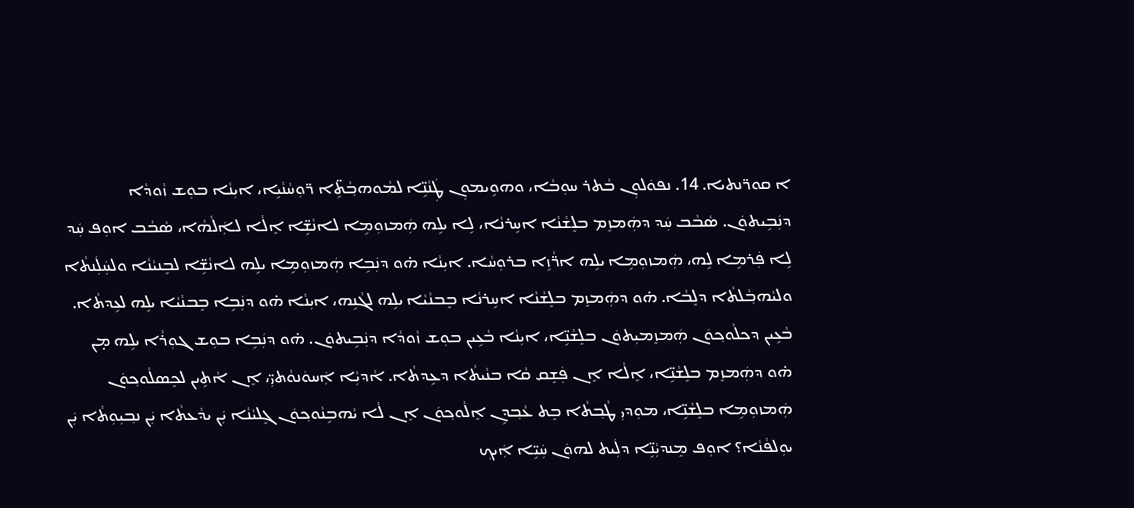ܐ ܩܘܪ̈ܢܬܝܐ. 14. ܢܦܘܿܠܘܼܢ ܒܵܬܪ ܚܘܼܒܵܐ، ܘܗܘܹܝܡܘܼܢ ܛܲܢܵܢܹ̈ܐ ܠܡܵܘܗܒ݂ܵܬܹ̈‌ܐ ܪ̈ܘܼܚܵܢܵܝܹܐ، ܐܝܼܢܵܐ ܒܘܼܫ ܙܵܘܕܵܐ ܕܢܲܒܹܝܬܘܿܢ. ܣܵܒܵܒ ܚܲܕ ܕܗܲܡܙܸܡ ܒܠܸܫܵܢܵܐ ܐܚܹܪܢܵܐ، ܠܹܐ ܝܠܹܗ ܗܲܡܙܘܼܡܹܐ ܠܐܢܵܫܹ̈ܐ ܐܸܠܵܐ ܠܐܲܠܵܗܵܐ، ܣܵܒܵܒ ܐܘܼܦ ܚܲܕ ܠܹܐ ܦܲܪܡܹܐ ܠܹܗ، ܗܲܡܙܘܼܡܹܐ ܝܠܹܗ ܐܪ̈ܵܙܹܐ ܒܪܘܼܚܵܐ. ܐܝܼܢܵܐ ܗ̇ܘ ܕܢܲܒܹܐ ܗܲܡܙܘܼܡܹܐ ܝܠܹܗ ܠܐܢܵܫܹ̈ܐ ܠܒܸܢܝܵܢܵܐ ܘܠܚܲܠܲܢܬܵ‌ܐ ܘܠܝܵܗܒ݂ܵܠܬܵ‌ܐ ܕܠܸܒܵܐ. ܗ̇ܘ ܕܗܲܡܙܸܡ ܒܠܸܫܵܢܵܐ ܐܚܹܪܢܵܐ ܒܸܒܢܵܝܵܐ ܝܠܹܗ ܠܓܵܢܹܗ، ܐܝܼܢܵܐ ܗ̇ܘ ܕܢܲܒܹܐ ܒܸܒܢܵܝܵܐ ܝܠܹܗ ܠܥܹܕܬܵ‌ܐ. ܒܵܥܹܝܢ ܕܟܠܵܘܟ݂ܘܿܢ ܗܲܡܙܸܡܝܼܬܘܿܢ ܒܠܸܫܵܢܹ̈ܐ، ܐܝܼܢܵܐ ܒܵܥܹܝܢ ܒܘܼܫ ܙܵܘܕܵܐ ܕܢܲܒܹܝܬܘܿܢ. ܗ̇ܘ ܕܢܲܒܹܐ ܒܘܼܫ ܓܘܼܪܵܐ ܝܠܹܗ ܡ̣ܢ ܗ̇ܘ ܕܗܲܡܙܸܡ ܒܠܸܫܵܢܹ̈ܐ، ܐܸܠܵܐ ܐܸܢ ܦܲܫܸܩ ܩܵܐ ܒܢܵܝܬܵ‌ܐ ܕܥܹܕܬܵ‌ܐ. ܐܵܕܝܼܵܐ ܐܲܚܘܿܢܘܵܬ‌ܝܼ̈، ܐܸܢ ܐܵܬܹܝܢ ܠܟܸܣܠܵܘܟ݂ܘܿܢ ܗܲܡܙܘܼܡܹܐ ܒܠܸܫܵܢܹ̈ܐ، ܡܘܼܕܝܼ ܛܵܒ݂ܬܵ‌ܐ ܒܸܬ ܥܵܒ݂ܕܹܢ ܐܸܠܵܘܟ݂ܘܿܢ ܐܸܢ ܠܵܐ ܝܵܗܒܹܢܵܘܟ݂ܘܿܢ ܓܸܠܝܵܢܵܐ ܝܲܢ ܝܕܵܥܬܵ‌ܐ ܝܲܢ ܢܒ݂ܝܼܘܼܬܵ‌ܐ ܝܲܢ ܝܘܼܠܦܵܢܵܐ؟ ܐܘܼܦ ܡܸܢܕܝܼܵܢܹ̈ܐ ܕܠܲܝܬ ܠܗܘܿܢ ܚܲܝܹ̈ܐ ܐܲܝܟ݂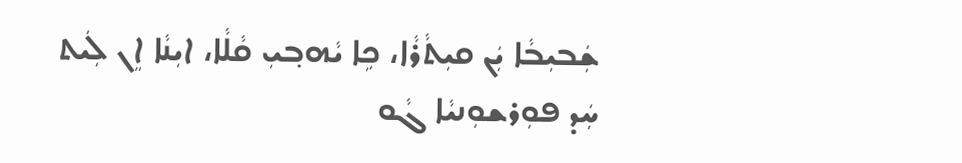ܫܲܒܝܼܒܵܐ ܝܲܢ ܩܝܼܬܵܪܵܐ، ܟܹܐ ܝܵܗܒ݂ܝܼ ܩܵܠܵܐ، ܐܝܼܢܵܐ ܐܸܢ ܠܲܝܬ ܚܲܕ ܦܘܼܪܫܘܼܢܝܵܐ ܓܵܘ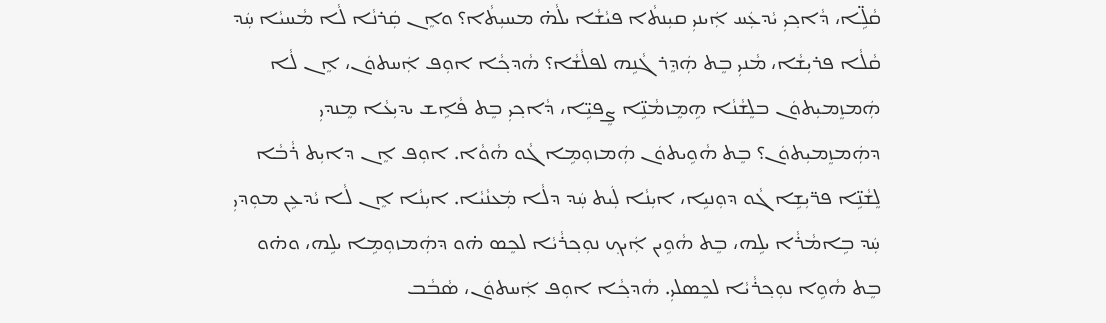ܩܵܠܹ̈ܐ، ܕܵܐܟ݂ܝܼ ܝܵܕܥܲܚ ܐܲܝܢܝܼ ܩܝܼܢܬܵ‌ܐ ܦܝܵܫܵܐ ܝܠܵܗ̇ ܡܚܝܼܬܵ‌ܐ؟ ܘܐܸܢ ܩܲܪܢܵܐ ܠܵܐ ܡܵܚܝܵܐ ܚܲܕ ܩܵܠܵܐ ܦܪܝܼܫܵܐ، ܡܵܢܝܼ ܒܸܬ ܗܲܕܸܪ ܓܵܢܹܗ ܠܦܠܵܫܵܐ؟ ܗܵܕܟ݂ܵܐ ܐܘܼܦ ܐܲܚܬܘܿܢ، ܐܸܢ ܠܵܐ ܗܲܡܙܸܡܝܼܬܘܿܢ ܒܠܸܫܵܢܵܐ ܗܹܡܸܙܡܵܢܹ̈ܐ ܨܸܦܝܹ̈ܐ، ܕܵܐܟ݂ܝܼ ܒܸܬ ܦܵܐܹܫ ܝܕܝܼܥܵܐ ܡܸܢܕܝܼ ܕܗܲܡܙܸܡܝܼܬܘܿܢ؟ ܒܸܬ ܗܵܘܹܝܬܘܿܢ ܗܲܡܙܘܼܡܹܐ ܓܵܘ ܗܵܘܵܐ. ܐܘܼܦ ܐܸܢ ܕܐܝܼܬ ܪܵܒܵܐ ܠܸܫܵܢܹ̈ܐ ܦܪ̈ܝܼܫܹܐ ܓܵܘ ܕܘܼܢܝܹܐ، ܐܝܼܢܵܐ ܠܲܝܬ ܚܲܕ ܕܠܵܐ ܡܲܥܢܵܝܵܐ. ܐܝܼܢܵܐ ܐܸܢ ܠܵܐ ܝܵܕܥܹܢ ܡܘܼܕܝܼ ܚܲܕ ܒܹܐܡܵܪܵܐ ܝܠܹܗ، ܒܸܬ ܗܵܘܹܝܢ ܐܲܝܟ݂ ܢܘܼܟ݂ܪܵܝܵܐ ܠܟܸܣ ܗ̇ܘ ܕܗܲܡܙܘܼܡܹܐ ܝܠܹܗ، ܘܗ̇ܘ ܒܸܬ ܗܵܘܹܐ ܢܘܼܟ݂ܪܵܝܵܐ ܠܟܸܣܠܝܼ. ܗܵܕܟ݂ܵܐ ܐܘܼܦ ܐܲܚܬܘܿܢ، ܣܵܒܵܒ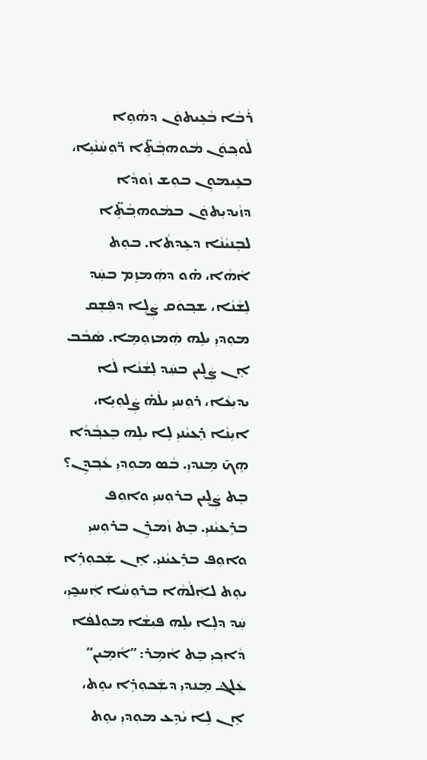ܪܵܒܵܐ ܒܵܥܹܝܬܘܿܢ ܕܗܵܘܹܐ ܠܵܘܟ݂ܘܿܢ ܡܵܘܗܒ݂ܵܬܹ̈‌ܐ ܪ̈ܘܼܚܵܢܵܝܹܐ، ܒܥܹܝܡܘܼܢ ܒܘܼܫ ܙܵܘܕܵܐ ܕܙܵܝܕܝܼܬܘܿܢ ܒܡܵܘܗܒ݂ܵܬܹ̈‌ܐ ܠܒܸܢܝܵܢܵܐ ܕܥܹܕܬܵ‌ܐ. ܒܘܼܬ ܐܵܗܵܐ، ܗ̇ܘ ܕܗܲܡܙܸܡ ܒܚܲܕ ܠܸܫܵܢܵܐ، ܫܒ݂ܘܿܩ ܨܲܠܹܐ ܕܦܲܫܸܩ ܡܘܼܕܝܼ ܝܠܹܗ ܗܲܡܙܘܼܡܹܐ. ܣܵܒܵܒ ܐܸܢ ܨܲܠܹܝܢ ܒܚܲܕ ܠܸܫܵܢܵܐ ܠܵܐ ܝܕܝܼܥܵܐ، ܪܘܼܚܝܼ ܝܠܵܗ̇ ܨܲܠܘܼܝܹܐ، ܐܝܼܢܵܐ ܪܸܥܝܵܢܝܼ ܠܹܐ ܝܠܹܗ ܒܸܥܒ݂ܵܕܵܐ ܗܸܟ̃ ܡܸܢܕܝܼ. ܒܵܣ ܡܘܼܕܝܼ ܥܵܒ݂ܕܹܢ؟ ܒܸܬ ܨܲܠܹܝܢ ܒܪܘܼܚܝܼ ܘܐܘܼܦ ܒܪܸܥܝܵܢܝܼ. ܒܸܬ ܙܵܡܪܹܢ ܒܪܘܼܚܝܼ ܘܐܘܼܦ ܒܪܸܥܝܵܢܝܼ. ܐܸܢ ܫܲܟܘܼܪܹܐ ܝܘܸܬ ܠܐܲܠܵܗܵܐ ܒܪܘܼܚܵܐ ܐܲܚܟ̰ܝܼ، ܚܲܕ ܕܠܹܐ ܝܠܹܗ ܦܝܼܫܵܐ ܡܘܼܠܦܵܐ ܕܵܐܟ݂ܝܼ ܒܸܬ ܐܵܡܹܪ: ”ܐܵܡܹܝܢ“ ܥܲܠܔ ܡܸܢܕܝܼ ܕܫܲܟܘܼܪܹܐ ܝܘܸܬ، ܐܸܢ ܠܹܐ ܝܵܕܹܥ ܡܘܼܕܝܼ ܝܘܸܬ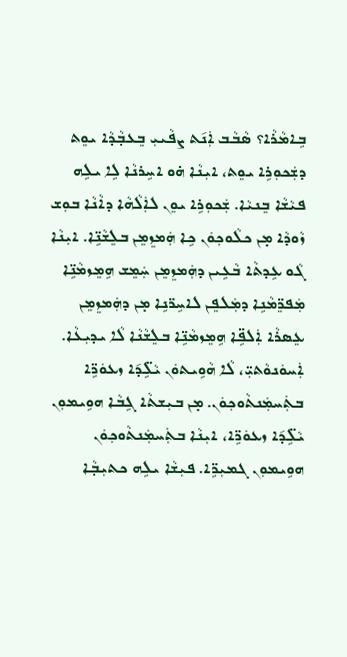ܒܹܐܡܵܪܵܐ؟ ܣܵܒܵܒ ܐܲܢ݇ܬ ܨܦܵܝܝܼ ܒܸܥܒ݂ܵܕܵܐ ܝܘܸܬ ܕܫܲܟܘܼܪܹܐ ܝܘܸܬ، ܐܝܼܢܵܐ ܗ̇ܘ ܐܚܹܪܢܵܐ ܠܹܐ ܝܠܹܗ ܦܝܵܫܵܐ ܒܸܢܝܵܐ. ܫܲܟܘܼܪܹܐ ܝܘܸܢ ܠܐܲܠܵܗܵܐ ܕܐܵܢܵܐ ܒܘܼܫ ܙܵܘܕܵܐ ܡ̣ܢ ܟܠܵܘܟ݂ܘܿܢ ܟܹܐ ܗܲܡܙܸܡܸܢ ܒܠܸܫܵܢܹ̈ܐ. ܐܝܼܢܵܐ ܓܵܘ ܥܹܕܬܵ‌ܐ ܒܵܥܹܝܢ ܕܗܲܡܙܸܡܸܢ ܚܲܡܸܫ ܗܹܡܸܙܡܵܢܹ̈ܐ ܡܲܦܪܸ̈ܡܵܢܹܐ ܕܡܲܠܦܸܢ ܠܐܚܹܪ̈ܢܹܐ ܡ̣ܢ ܕܗܲܡܙܸܡܸܢ ܥܸܣܪܵܐ ܐܲܠܦܹ̈ܐ ܗܹܡܸܙܡܵܢܹ̈ܐ ܒܠܸܫܵܢܵܐ ܠܵܐ ܝܕܝܼܥܵܐ. ܐܲܚܘܿܢܘܵܬ‌ܝܼ̈، ܠܵܐ ܗܵܘܹܝܬܘܿܢ ܝܵܠܹ̈ܕ݇ܐ ܙܥܘܿܪܹ̈ܐ ܒܬܲܚܡܲܢܬܵܘܟ݂ܘܿܢ. ܡ̣ܢ ܒܝܼܫܬܵ‌ܐ ܓܹܒܵܐ ܗܘܹܝܡܘܼܢ ܝܵܠܹ̈ܕ݇ܐ ܙܥܘܿܪܹ̈ܐ، ܐܝܼܢܵܐ ܒܬܲܚܡܲܢܬܵܘܟ݂ܘܿܢ ܗܘܹܝܡܘܼܢ ܓܡܝܼܪܹ̈ܐ. ܦܝܼܫܵܐ ܝܠܹܗ ܟܬܝܼܒ݂ܵܐ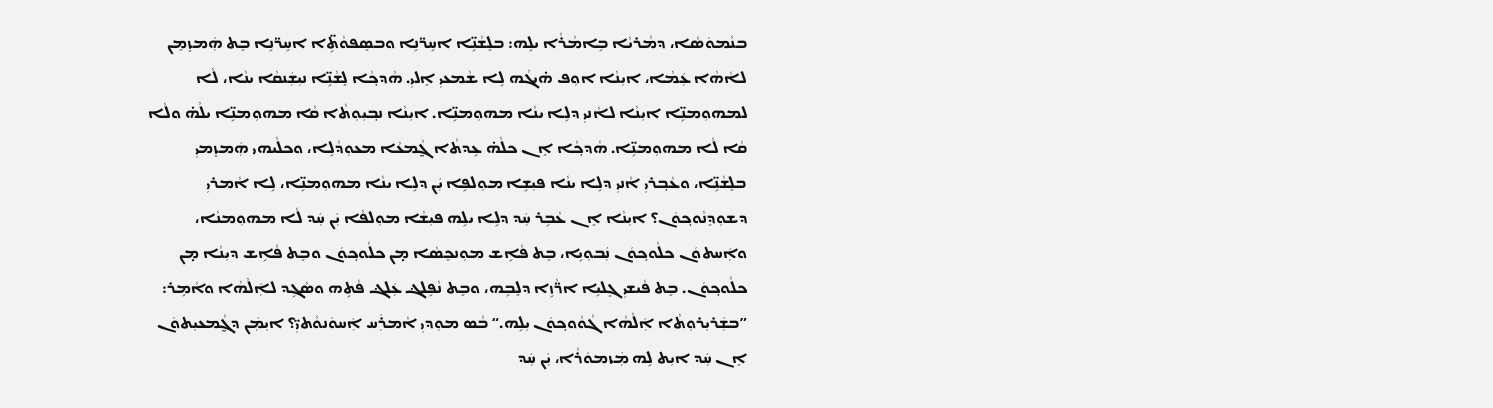ܒܢܵܡܘܿܣܵܐ، ܕܡܵܪܝܵܐ ܒܹܐܡܵܪܵܐ ܝܠܹܗ: ܒܠܸܫܵܢܹ̈ܐ ܐܚܹܪ̈ܢܹܐ ܘܒܣܸܦܘܵܬܹ̈‌ܐ ܐܚܹܪ̈ܢܹܐ ܒܸܬ ܗܲܡܙܸܡܸܢ ܠܐܵܗܵܐ ܥܲܡܵܐ، ܐܝܼܢܵܐ ܐܘܼܦ ܗ̇ܝܓܵܗ ܠܹܐ ܫܵܡܥܝܼ ܐܸܠܝܼ. ܗܵܕܟ݂ܵܐ ܠܸܫܵܢܹ̈ܐ ܢܝܼܫܲܢܩܵܐ ܝܢܵܐ، ܠܵܐ ܠܡܗܘܼܡܢܹ̈ܐ ܐܝܼܢܵܐ ܠܐܵܢܝܼ ܕܠܹܐ ܝܢܵܐ ܡܗܘܼܡܢܹ̈ܐ. ܐܝܼܢܵܐ ܢܒ݂ܝܼܘܼܬܵ‌ܐ ܩܵܐ ܡܗܘܼܡܢܹ̈ܐ ܝܠܵܗ̇ ܘܠܵܐ ܩܵܐ ܠܵܐ ܡܗܘܼܡܢܹ̈ܐ. ܗܵܕܟ݂ܵܐ ܐܸܢ ܟܠܵܗ̇ ܥܹܕܬܵ‌ܐ ܓ̰ܵܡܥܵܐ ܡܥܘܼܕܵܠܹܐ، ܘܟܠܵܝܗ‌ܝ ܗܲܡܙܸܡܝܼ ܒܠܸܫܵܢܹ̈ܐ، ܘܥܵܒ݂ܪܝܼ ܐܵܢܝܼ ܕܠܹܐ ܝܢܵܐ ܦܝܼܫܹܐ ܡܘܼܠܦܹܐ ܝܲܢ ܕܠܹܐ ܝܢܵܐ ܡܗܘܼܡܢܹ̈ܐ، ܠܹܐ ܐܵܡܪܝܼ ܕܫܘܼܕܸܢܵܘܟ݂ܘܿܢ؟ ܐܝܼܢܵܐ ܐܸܢ ܥܵܒܹܪ ܚܲܕ ܕܠܹܐ ܝܠܹܗ ܦܝܼܫܵܐ ܡܘܼܠܦܵܐ ܝܲܢ ܚܲܕ ܠܵܐ ܡܗܘܼܡܢܵܐ، ܘܐܲܚܬܘܿܢ ܟܠܵܘܟ݂ܘܿܢ ܢܲܒܘܼܝܹܐ، ܒܸܬ ܦܵܐܹܫ ܡܘܼܢܟܸܣܵܐ ܡ̣ܢ ܟܠܵܘܟ݂ܘܿܢ ܘܒܸܬ ܦܵܐܹܫ ܕܝܼܢܵܐ ܡ̣ܢ ܟܠܵܘܟ݂ܘܿܢ. ܒܸܬ ܦܵܝܫܝܼ ܓܸܠܝܹܐ ܐܪ̈ܵܙܹܐ ܕܠܸܒܹܗ، ܘܒܸܬ ܢܵܦܹܠܔ ܥܲܠܔ ܦܵܬܹܗ ܘܣܵܓܹܕ ܠܐܲܠܵܗܵܐ ܘܐܵܡܹܪ: ”ܒܫܲܪܝܼܪܘܼܬܵ‌ܐ ܐܲܠܵܗܵܐ ܓܵܘܵܘܟ݂ܘܿܢ ܝܼܠܹܗ.“ ܒܵܣ ܡܘܼܕܝܼ ܐܵܡܪܲܚ ܐܲܚܘܿܢܘܵܬ‌ܝܼ̈؟ ܐܝܼܡܲܢ ܕܓ̰ܵܡܥܝܼܬܘܿܢ ܐܸܢ ܚܲܕ ܐܝܼܬ ܠܹܗ ܡܲܙܡܘܿܪܵܐ، ܝܲܢ ܚܲܕ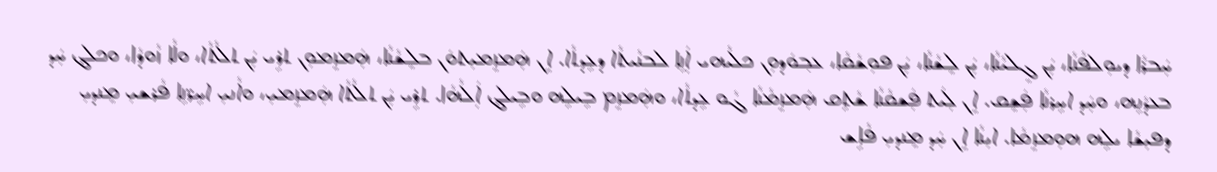ܚܲܒܪܵܐ ܕܝܘܼܠܦܵܢܵܐ، ܝܲܢ ܓܸܠܝܵܢܵܐ، ܝܲܢ ܠܸܫܵܢܵܐ، ܝܲܢ ܦܘܼܫܵܩܵܐ، ܥܒ݂ܘܿܕܘܼܢ ܟܠܵܝܗ‌ܝ ܐܲܢܹܐ ܠܒܢܵܝܬܵ‌ܐ ܕܥܹܕܬܵ‌ܐ. ܐܸܢ ܗܲܡܙܸܡܝܼܬܘܿܢ ܒܠܸܫܵܢܵܐ، ܗܲܡܙܸܡܘܼܢ ܬܪܹܝ ܝܲܢ ܬܠܵܬܵ‌ܐ، ܘܠܵܐ ܙܵܘܕܵܐ، ܘܟܠܔ ܚܲܕ ܒܥܕܵܢܹܗ، ܘܚܲܕ ܐܚܹܪܢܵܐ ܦܲܫܸܩ. ܐܸܢ ܠܲܝܬ ܦܲܫܩܵܢܵܐ ܫܵܬܹܩ ܗܲܡܙܸܡܵܢܵܐ ܓܵܘ ܥܹܕܬܵ‌ܐ، ܘܗܲܡܙܸܡ ܒܹܝܠܹܗ ܘܒܹܝܠܔ ܐܲܠܵܗܵܐ. ܬܪܹܝ ܝܲܢ ܬܠܵܬܵ‌ܐ ܗܲܡܙܸܡܝܼ، ܘܐܵܢܝܼ ܐܚܹܪ̈ܢܹܐ ܦܵܪܫܝܼ ܡܸܢܕܝܼ ܕܦܝܼܫܵܐ ܝܠܹܗ ܗܘܼܡܙܸܡܵܐ. ܐܝܼܢܵܐ ܐܸܢ ܚܲܕ ܡܸܢܕܝܼ ܦܵܐܹܫ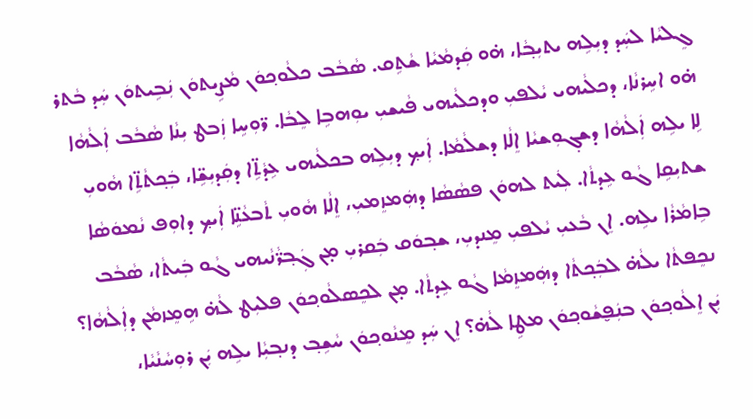ܓܸܠܝܵܐ ܠܚܲܕ ܕܝܼܠܹܗ ܝܬܝܼܒ݂ܵܐ، ܗ̇ܘ ܩܲܕܡܵܝܵܐ ܫܵܬܹܩ. ܣܵܒܵܒ ܟܠܵܘܟ݂ܘܿܢ ܡܵܨܹܝܬܘܿܢ ܢܲܒܹܝܬܘܿܢ ܚܲܕ ܒܵܬܪ ܗ̇ܘ ܐܚܹܪܢܵܐ، ܕܟܠܵܝܗ‌ܝ ܝܵܠܦܝܼ ܘܕܟܠܵܝܗ‌ܝ ܦܵܝܫܝܼ ܝܘܼܗܒܹܐ ܠܸܒܵܐ. ܪ̈ܘܼܚܹܐ ܙܲܒܛ ܝܼܢܵܐ ܣܵܒܵܒ ܐܲܠܵܗܵܐ ܠܹܐ ܝܠܹܗ ܐܲܠܵܗܵܐ ܕܫܓ݂ܘܼܫܝܵܐ ܐܸܠܵܐ ܕܫܠܵܡܵܐ. ܐܲܝܟ݂ ܕܝܼܠܹܗ ܒܟܠܵܝܗ‌ܝ ܥܹܕܵܬܹ̈‌ܐ ܕܩܲܕܝܼܫܹ̈ܐ، ܒܲܟ݂ܬܵܬܹ̈‌ܐ ܗܵܘܝܼ ܫܬܝܼܩܹܐ ܓܵܘ ܥܹܕܬܵ‌ܐ. ܠܲܝܬ ܠܗܘܿܢ ܦܣܵܣܵܐ ܕܗܲܡܙܸܡܝܼ، ܐܸܠܵܐ ܗܵܘܝܼ ܬܵܒܥܵܢܹ̈ܐ ܐܲܝܟ݂ ܕܐܘܼܦ ܢܵܡܘܿܣܵܐ ܒܹܐܡܵܪܵܐ ܝܠܹܗ. ܐܸܢ ܒܵܥܝܼ ܝܵܠܦܝܼ ܡܸܢܕܝܼ، ܫܒ݂ܘܿܩ ܒܲܩܪܝܼ ܡ̣ܢ ܓܲܒ݂ܪ̈ܵܢܵܝܗ‌ܝ ܓܵܘ ܒܲܝܬܵ‌ܐ، ܣܵܒܵܒ ܢܟܸܦܬܵ‌ܐ ܝܠܵܗ̇ ܠܒܲܟ݂ܬܵ‌ܐ ܕܗܲܡܙܸܡܵܐ ܓܵܘ ܥܹܕܬܵ‌ܐ. ܡ̣ܢ ܠܟܸܣܠܵܘܟ݂ܘܿܢ ܦܠܝܼܛ ܠܵܗ̇ ܗܹܡܸܙܡܵܢ ܕܐܲܠܵܗܵܐ؟ ܝܲܢ ܐܸܠܵܘܟ݂ܘܿܢ ܒܢܲܦ̮ܫܵܘܟ݂ܘܿܢ ܡܛܹܐ ܠܵܗ̇؟ ܐܸܢ ܚܲܕ ܡܸܢܵܘܟ݂ܘܿܢ ܚܵܫܹܒ݂ ܕܢܒ݂ܝܼܵܐ ܝܠܹܗ ܝܲܢ ܪܘܼܚܵܢܵܝܵܐ،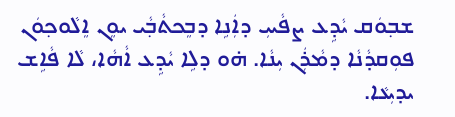ܫܒ݂ܘܿܩ ܝܵܕܹܥ ܨܦܵܝܝܼ ܕܐܲܢܹܐ ܕܒܸܟܬܵܒ݂ܵܝ ܝܘܸܢ ܐܸܠܵܘܟ݂ܘܿܢ ܦܘܼܩܕܵܢܵܐ ܕܡܵܪܲܢ ܝܼܢܵܐ. ܗ̇ܘ ܕܠܹܐ ܝܵܕܹܥ ܐܵܗܵܐ، ܠܵܐ ܦܵܐܹܫ ܝܕܝܼܥܵܐ.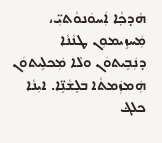ܗܵܕܟ݂ܵܐ ܐܲܚܘܿܢܘܵܬ‌ܝܼ̈، ܡܲܚܙܹܝܡܘܼܢ ܛܢܵܢܵܐ ܕܢܲܒܹܝܬܘܿܢ ܘܠܵܐ ܡܲܟܠܹܝܬܘܿܢ ܗܲܡܙܲܡܬܵ‌ܐ ܒܠܸܫܵܢܹ̈ܐ. ܐܝܼܢܵܐ ܟܠܔ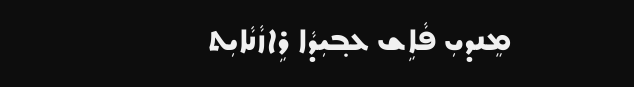ܡܸܢܕܝܼ ܦܵܐܹܫ ܥܒ݂ܝܼܕܵܐ ܪܹܐܙܵܢܵܐܝܼܬ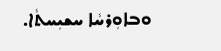ܘܒܐܘܼܪܚܵܐ ܚܫܝܼܚܬܵ‌ܐ.